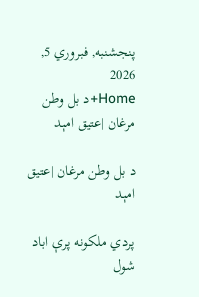پنجشنبه, فبروري 5, 2026
Home+د بل وطن مرغان |عتیق امېد

د بل وطن مرغان |عتیق امېد

پردي ملکونه پرې اباد شول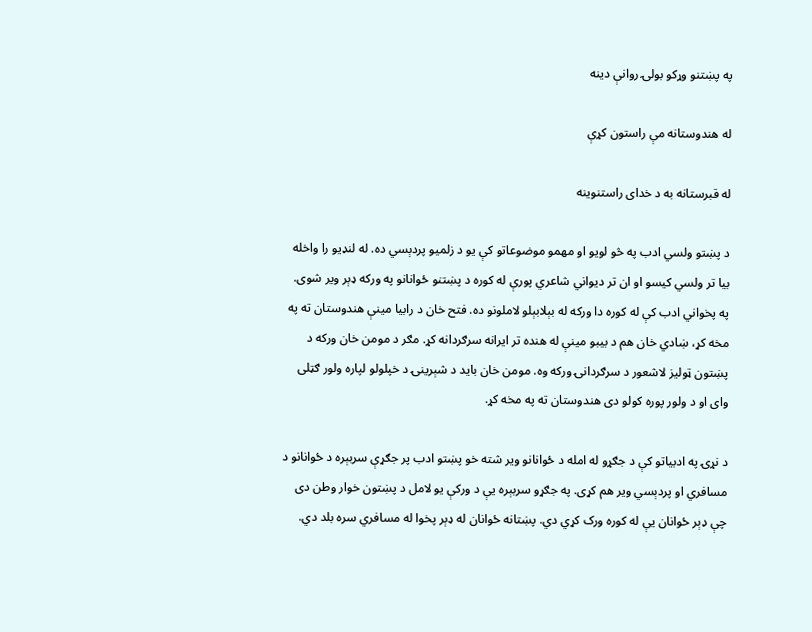په پښتنو وړکو بولۍ روانې دینه

له هندوستانه مې راستون کړې

له قبرستانه به د خدای راستنوینه

د پښتو ولسي ادب په څو لویو او مهمو موضوعاتو کې یو د زلمیو پردېسي ده. له لنډيو را واخله بیا تر ولسي کیسو او ان تر دیواني شاعري پورې له کوره د پښتنو ځوانانو په ورکه ډېر ویر شوی. په پخواني ادب کې له کوره دا ورکه له بېلابېلو لاملونو ده. فتح خان د رابیا مینې هندوستان ته په مخه کړ، ښادي خان هم د بیبو مینې له هنده تر ایرانه سرګردانه کړ. مګر د مومن خان ورکه د پښتون ټولیز لاشعور د سرګردانۍ ورکه وه. مومن خان باید د شېرینۍ د خپلولو لپاره ولور ګټلی وای او د ولور پوره کولو دی هندوستان ته په مخه کړ.

د نړۍ په ادبیاتو کې د جګړو له امله د ځوانانو ویر شته خو پښتو ادب پر جګړې سربېره د ځوانانو د مسافري او پردېسي ویر هم کړی. په جګړو سربېره یې د ورکې یو لامل د پښتون خوار وطن دی چې ډېر ځوانان یې له کوره ورک کړي دي. پښتانه ځوانان له ډېر پخوا له مسافري سره بلد دي.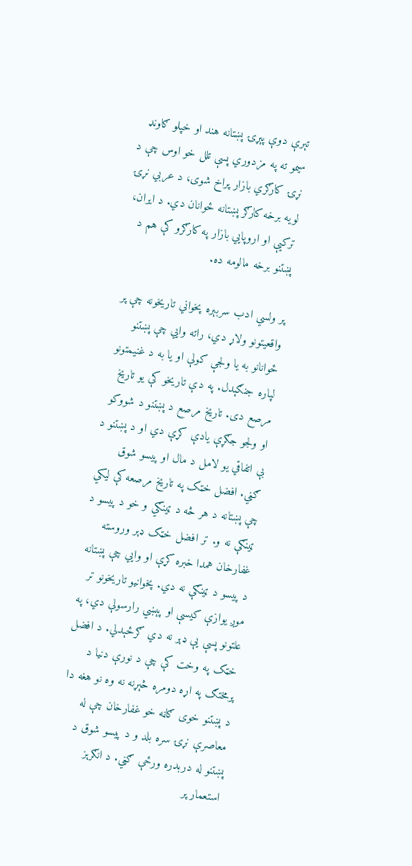تېرې دوې پېړۍ پښتانه هند او خپلو ګاونډ سیمو ته په مزدوري پسې تلل خو اوس چې د نړۍ کارګري بازار پراخ شوی، د عربي نړۍ لویه برخه کارګر پښتانه ځوانان دي. د ایران، ترکیې او اروپایي بازار په کارګرو کې هم د پښتنو برخه مالومه ده.

پر ولسي ادب سربېره پخواني تاریخونه چې پر واقعیتونو ولاړ دي، راته وایي چې پښتنو ځوانانو به یا ولجې کولې او یا به د غنیمتونو لپاره جنګېدل. په دې تاریخو کې یو تاریخ مرصع دی. تاریخ مرصع د پښتنو د شووکو او ولجو جګړې یادې کړې دي او د پښتنو د بې اتفاقي یو لامل د مال او پیسو شوق ګڼي. افضل خټک په تاریخ مرصعه کې لیکي چې پښتانه د هر څه د ټینګي و خو د پيسو د ټینګې نه و. تر افضل خټک ډېر وروسته غفارخان همدا خبره کړې او وایي چې پښتانه د پیسو د ټینګې نه دي. پخوانیو تاریخونو تر موږ یوازې کیسې او پېښي رارسولې دي، په علتونو پسې یې ډېر نه دي ګرځېدلي. د افضل خټک په وخت کې چې د نورې دنیا د پرمختګ په اړه دومره څېړنه نه وه نو هغه دا د پښتنو خوی ګاڼه خو غفارخان چې له معاصرې نړۍ سره بلد و د پیسو شوق د پښتنو له دربدره ورځې ګڼي. د انګرېز استعمار پر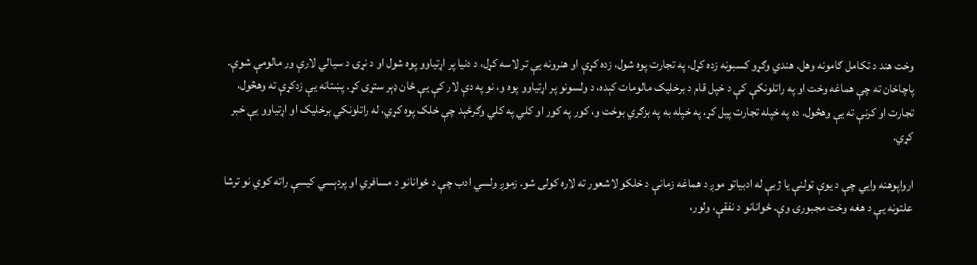وخت هند د تکامل ګامونه وهل. هندي وګړو کسبونه زده کړل، په تجارت پوه شول، زده کړې او هنرونه یې تر لاسه کړل، د دنیا پر اړتیاوو پوه شول او د نړۍ د سیالي لارې ور مالومې شوې. پاچاخان ته چې هماغه وخت او په راتلونکې کې د خپل قام د برخلیک مالومات کېده، د ولسونو پر اړتیاوو پوه و، نو په دې لار کې یې ځان ډېر ستړی کړ. پښتانه یې زدکړې ته وهڅول، تجارت او کرنې ته یې وهڅول. ده په خپله تجارت پیل کړ، په خپله به په بزګري بوخت و، کور په کور او کلي په کلي وګرځېد چې خلک پوه کړي، له راتلونکي برخلیک او اړتیاوو یې خبر کړي.

ارواپوهنه وایي چې د یوې ټولنې یا ژبې له ادبیاتو موږ د هماغه زمانې د خلکو لاشعور ته لاره کولی شو. زموږ ولسي ادب چې د ځوانانو د مسافري او پردېسي کیسې راته کوي نو ترشا علتونه یې د هغه وخت مجبورۍ وې. ځوانانو د نفقې، ولور،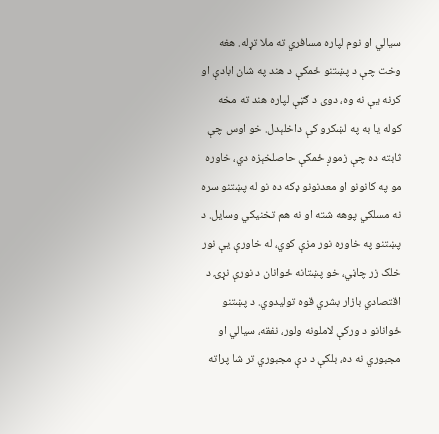سیالي او نوم لپاره مسافري ته ملا تړله. هغه وخت چې د پښتنو ځمکې د هند په شان ابادې او کرنه یې نه وه، دوی د ګټې لپاره هند ته مخه کوله یا به په لښکرو کې داخلېدل. خو اوس چې ثابته ده چې زموږ ځمکې حاصلخېزه دي، خاوره مو په کانونو او معدنونو ډکه ده نو له پښتنو سره نه مسلکي پوهه شته او نه هم تخنیکي وسایل. د پښتنو په خاوره نور مزې کوي، له خاورې یې نور خلک زر چاڼي، خو پښتانه ځوانان د نورې نړۍ د اقتصادي بازار بشري قوه تولیدوي. د پښتنو ځوانانو د ورکې لاملونه ولور، نفقه، سیالي او مجبوري نه ده، بلکې د دې مجبوري تر شا پراته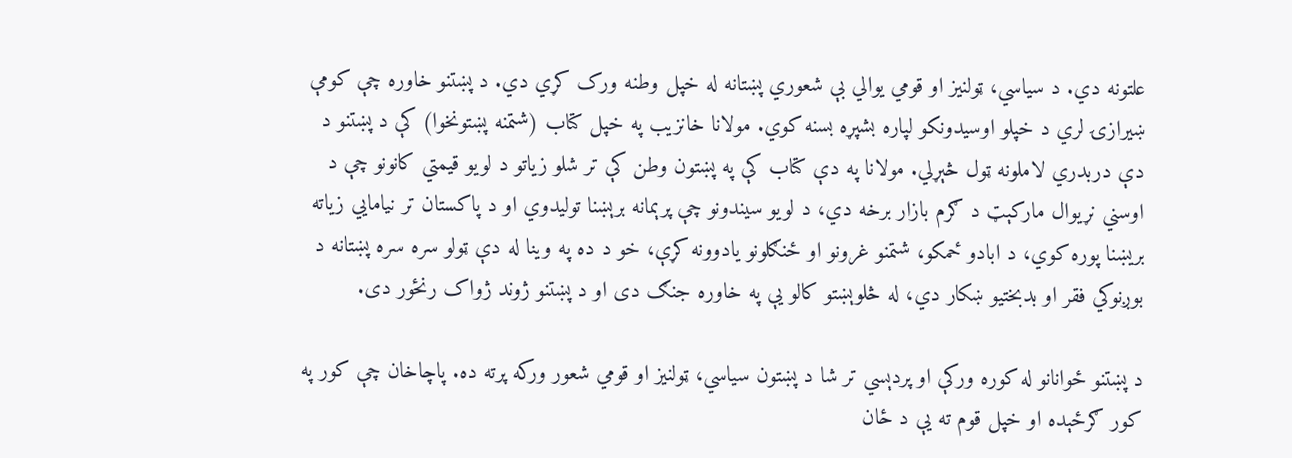علتونه دي. د سیاسي، ټولنیز او قومي یوالي بې شعوري پښتانه له خپل وطنه ورک کړي دي. د پښتنو خاوره چې کومې ښیرازۍ لري د خپلو اوسیدونکو لپاره بشپړه بسنه کوي. مولانا خانزیب په خپل کتاب (شتمنه پښتونخوا) کې د پښتنو د دې دربدري لاملونه ټول څېړلي. مولانا په دې کتاب کې په پښتون وطن کې تر شلو زیاتو د لویو قیمتي کانونو چې د اوسني نړیوال مارکېټ د ګرم بازار برخه دي، د لویو سیندونو چې پرېمانه برېښنا تولیدوي او د پاکستان تر نیامایي زیاته بريښنا پوره کوي، د ابادو ځمکو، شتمنو غرونو او ځنګلونو یادوونه کړې، خو د ده په وینا له دې ټولو سره سره پښتانه د بوږنوکي فقر او بدبختیو ښکار دي، له څلوېښتو کالو یې په خاوره جنګ دی او د پښتنو ژوند ژواک رنځور دی.

د پښتنو ځوانانو له کوره ورکې او پردېسي تر شا د پښتون سیاسي، ټولنیز او قومي شعور ورکه پرته ده. پاچاخان چې کور په کور ګرځېده او خپل قوم ته یې د ځان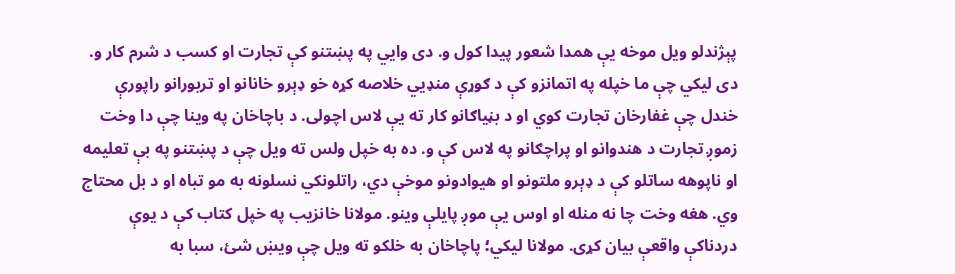پېژندلو ویل موخه یې همدا شعور پیدا کول و. دی وایي په پښتنو کې تجارت او کسب د شرم کار و. دی لیکي چې ما خپله په اتمانزو کې د ګوړې منډيي خلاصه کړه خو ډېرو خانانو او تربورانو راپورې خندل چې غفارخان تجارت کوي او د بڼياګانو کار ته یې لاس اچولی. د باچاخان په وینا چې دا وخت زموږ تجارت د هندوانو او پراچګانو په لاس کې و. ده به خپل ولس ته ویل چې د پښتنو په بې تعلیمه او ناپوهه ساتلو کې د ډېرو ملتونو او هیوادونو موخې دي، راتلونکي نسلونه به مو تباه او د بل محتاج وي. هغه وخت چا نه منله او اوس یې موږ پایلې وینو. مولانا خانزیب په خپل کتاب کې د یوې دردناکې واقعې بیان کړی. مولانا لیکي؛ پاچاخان به خلکو ته ویل چې ویښ شئ، سبا به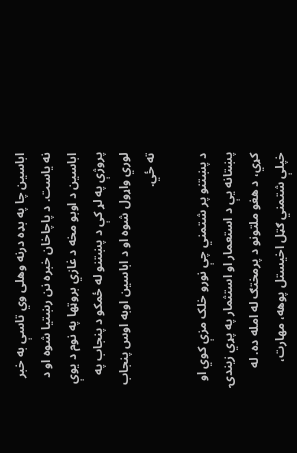اباسین چا په بډه درنه وهلی وي تاسې به خبر نه یاست. د پاچاخان خبره نن رښتیا شوه او د اباسین د اوبو مخه د غازي بروټها په نوم د یوې پروژې په لړ کې د پښتنو له ځمکو د پنجاب په لوري واړول شوه او د اباسین اوبه اوس پنجاب ته ځي.

د پښتنو پر شتمني چې نورو خلک مزې کوي او پښتانه یې د استعمار او استثمار په پړي زیندۍ کړي، د هغو ملتونو د پرمختګ له امله ده. له خپلې شتمني ګټل اخیستل پوهه، مهارت،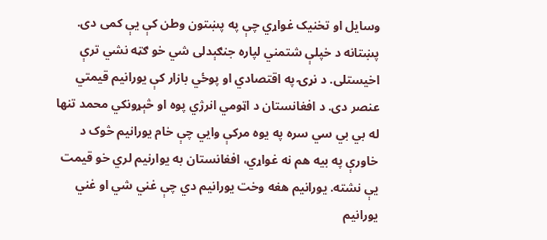وسایل او تخنیک غواړي چې په پښتون وطن کې یې کمی دی. پښتانه د خپلې شتمني لپاره جنګېدلی شي خو ګټه نشي ترې اخیستلی. د نړۍ په اقتصادي او پوځي بازار کې یورانیم قیمتي عنصر دی. د افغانستان د اټومي انرژي پوه او څېړونکي محمد تنها له بي بي سي سره په یوه مرکې وايي چې خام یورانیم څوک د خاورې په بیه هم نه غواړي، افغانستان به یوارنیم لري خو قیمت یې نشته. یورانیم هغه وخت یورانیم دي چې غني شي او غني یورانیم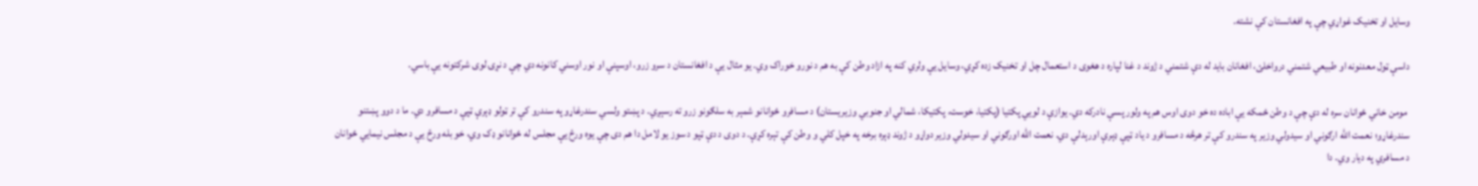وسایل او تخنیک غواړي چې په افغانستان کې نشته.

داسې ټول معدنونه او طبیعي شتمني درواخلئ، افغانان باید له دې شتمني د ژوند د غنا لپاره د هغوی د استعمال چل او تخنیک زده کړي، وسایل یې ولري کنه په ازاد وطن کې به هم د نورو خوراک وي. یو مثال یې د افغانستان د سرو زرو، اوسپنې او نور اوسني کانونه دي چې د نړۍ لوی شرکتونه یې باسي.

 مومن خاني ځوانان سره له دې چې د وطن ځمکه یې اباده ده خو دوی اوس هم په ولور پسې نادرکه دي. یوازې د لویي پکتیا (پکتیا، خوست، پکتیکا، شمالي او جنوبي وزیریستان) د مسافرو ځوانانو شمېر به سلګونو زرو ته رسېږي. د پښتو ولسي سندرغاړو په سندرو کې تر ټولو ډېرې ټپې د مسافرو دي. ما د دوو پښتنو سندرغاړو؛ نعمت الله ارګوني او سیدولي وزیر په سندرو کې تر هرڅه د مسافرو د یاد ټپې ډېرې اورېدلې دي. نعمت الله اورګوني او سیدولي وزیر دواړو د ژوند ډېره برخه په خپل کلي و وطن کې تېره کړې. د دوی د دې ټپو د سوز یو لامل دا هم دی چې یوه ورځ یې مجلس له ځوانانو ډک وي، خو بله ورځ یې د مجلس نیمایي ځوانان د مسافري په دیار وي. دا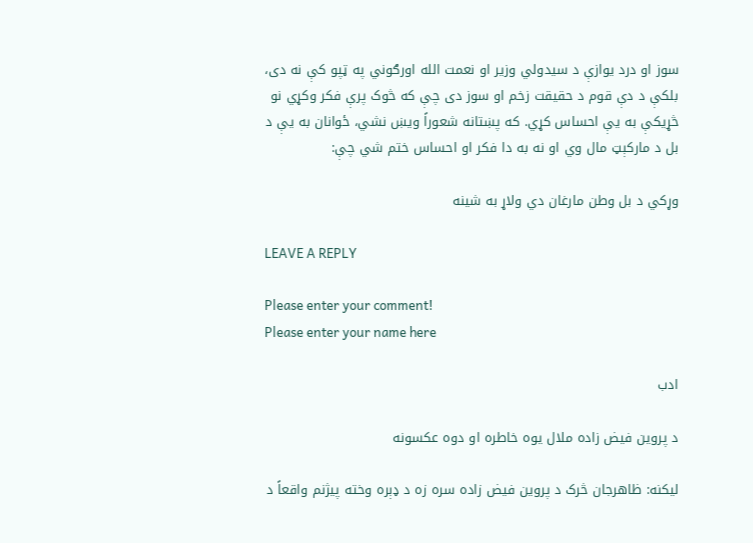سوز او درد یوازې د سیدولي وزیر او نعمت الله اورګوني په ټپو کې نه دی، بلکې د دې قوم د حقیقت زخم او سوز دی چې که څوک پرې فکر وکړي نو څړیکې به یې احساس کړي. که پښتانه شعوراً ويښ نشي، ځوانان به یې د بل د مارکېټ مال وي او نه به دا فکر او احساس ختم شي چې:

وړکي د بل وطن مارغان دي ولاړ به شینه

LEAVE A REPLY

Please enter your comment!
Please enter your name here

ادب

د پروین فیض زاده ملال یوه خاطره او دوه عکسونه

لیکنه: ظاهرجان څرک د پروين فيض زاده سره زه د ډېره وخته پيژنم واقعاً د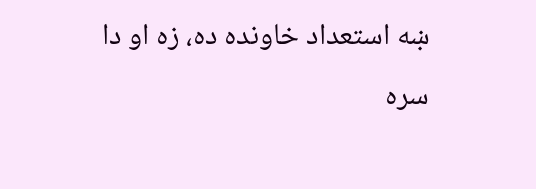ښه استعداد خاونده ده، زه او دا سره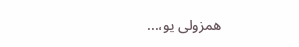همزولی يو،...